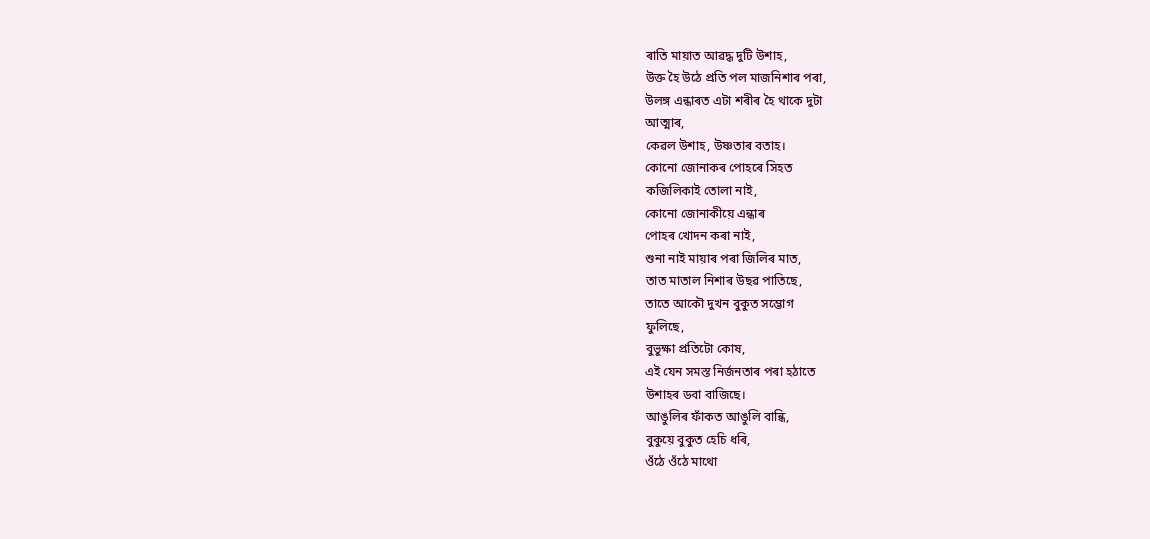ৰাতি মায়াত আৱদ্ধ দুটি উশাহ,
উক্ত হৈ উঠে প্ৰতি পল মাজনিশাৰ পৰা,
উলঙ্গ এন্ধাৰত এটা শৰীৰ হৈ থাকে দুটা
আত্মাৰ,
কেৱল উশাহ, উষ্ণতাৰ বতাহ।
কোনো জোনাকৰ পোহৰে সিহত
কজিলিকাই তোলা নাই,
কোনো জোনাকীয়ে এন্ধাৰ
পোহৰ খোদন কৰা নাই,
শুনা নাই মায়াৰ পৰা জিলিৰ মাত,
তাত মাতাল নিশাৰ উছৱ পাতিছে,
তাতে আকৌ দুখন বুকুত সম্ভোগ
ফুলিছে,
বুভুক্ষা প্ৰতিটো কোষ,
এই যেন সমস্ত নিৰ্জনতাৰ পৰা হঠাতে
উশাহৰ ডবা বাজিছে।
আঙুলিৰ ফাঁকত আঙুলি বান্ধি,
বুকুয়ে বুকুত হেচি ধৰি,
ওঁঠে ওঁঠে মাথো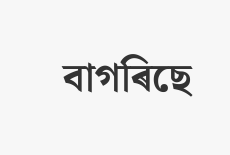বাগৰিছে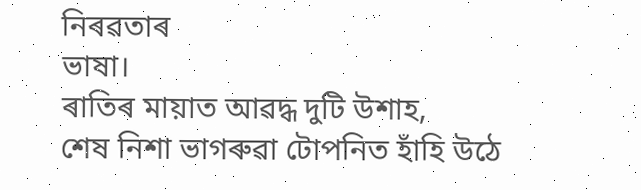নিৰৱতাৰ
ভাষা।
ৰাতিৰ মায়াত আৱদ্ধ দুটি উশাহ,
শেষ নিশা ভাগৰুৱা টোপনিত হাঁহি উঠে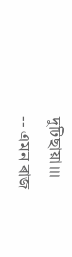দুটিছায়া।।।
-- এমন ৰাজ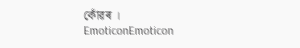কোঁৱৰ ।
EmoticonEmoticon